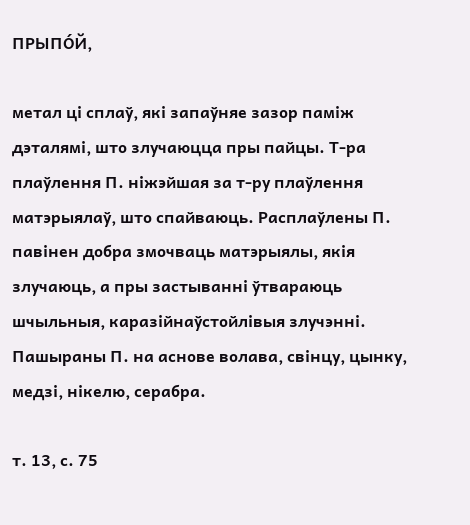ПРЫПО́Й,

метал ці сплаў, які запаўняе зазор паміж дэталямі, што злучаюцца пры пайцы. Т-ра плаўлення П. ніжэйшая за т-ру плаўлення матэрыялаў, што спайваюць. Расплаўлены П. павінен добра змочваць матэрыялы, якія злучаюць, а пры застыванні ўтвараюць шчыльныя, каразійнаўстойлівыя злучэнні. Пашыраны П. на аснове волава, свінцу, цынку, медзі, нікелю, серабра.

т. 13, с. 75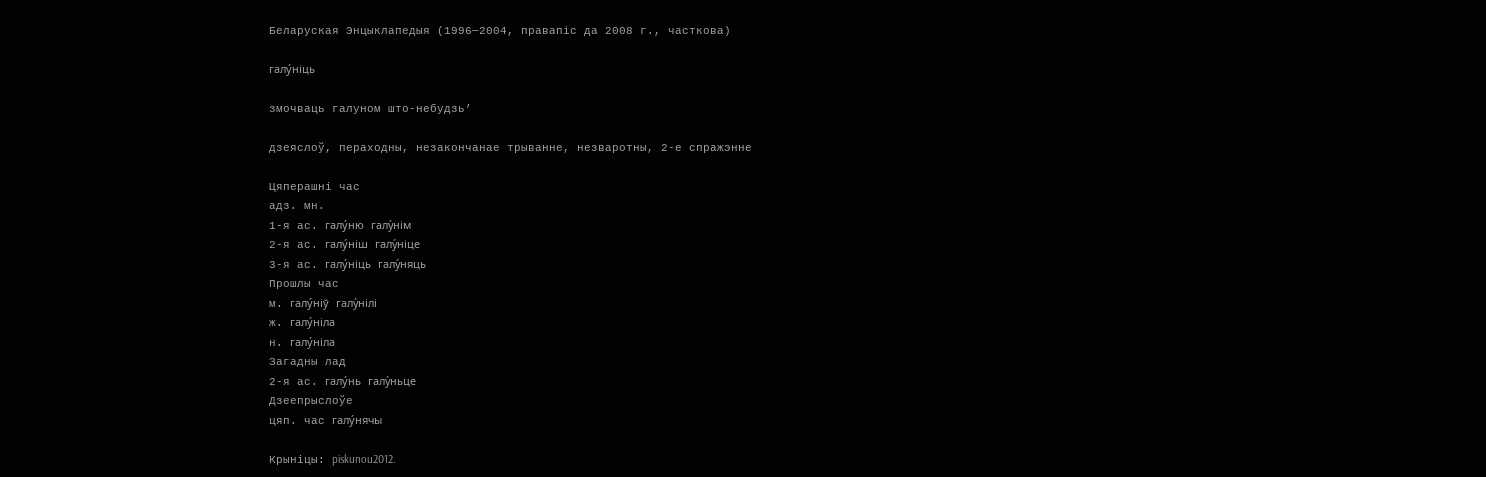Беларуская Энцыклапедыя (1996—2004, правапіс да 2008 г., часткова)

галу́ніць

змочваць галуном што-небудзь’

дзеяслоў, пераходны, незакончанае трыванне, незваротны, 2-е спражэнне

Цяперашні час
адз. мн.
1-я ас. галу́ню галу́нім
2-я ас. галу́ніш галу́ніце
3-я ас. галу́ніць галу́няць
Прошлы час
м. галу́ніў галу́нілі
ж. галу́ніла
н. галу́ніла
Загадны лад
2-я ас. галу́нь галу́ньце
Дзеепрыслоўе
цяп. час галу́нячы

Крыніцы: piskunou2012.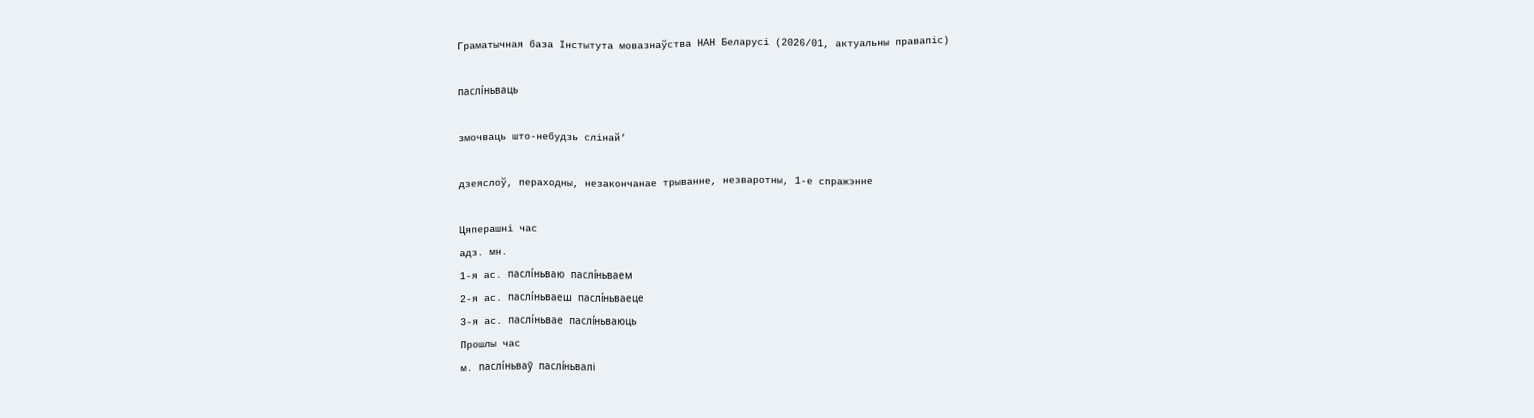Граматычная база Інстытута мовазнаўства НАН Беларусі (2026/01, актуальны правапіс)

паслі́ньваць

змочваць што-небудзь слінай’

дзеяслоў, пераходны, незакончанае трыванне, незваротны, 1-е спражэнне

Цяперашні час
адз. мн.
1-я ас. паслі́ньваю паслі́ньваем
2-я ас. паслі́ньваеш паслі́ньваеце
3-я ас. паслі́ньвае паслі́ньваюць
Прошлы час
м. паслі́ньваў паслі́ньвалі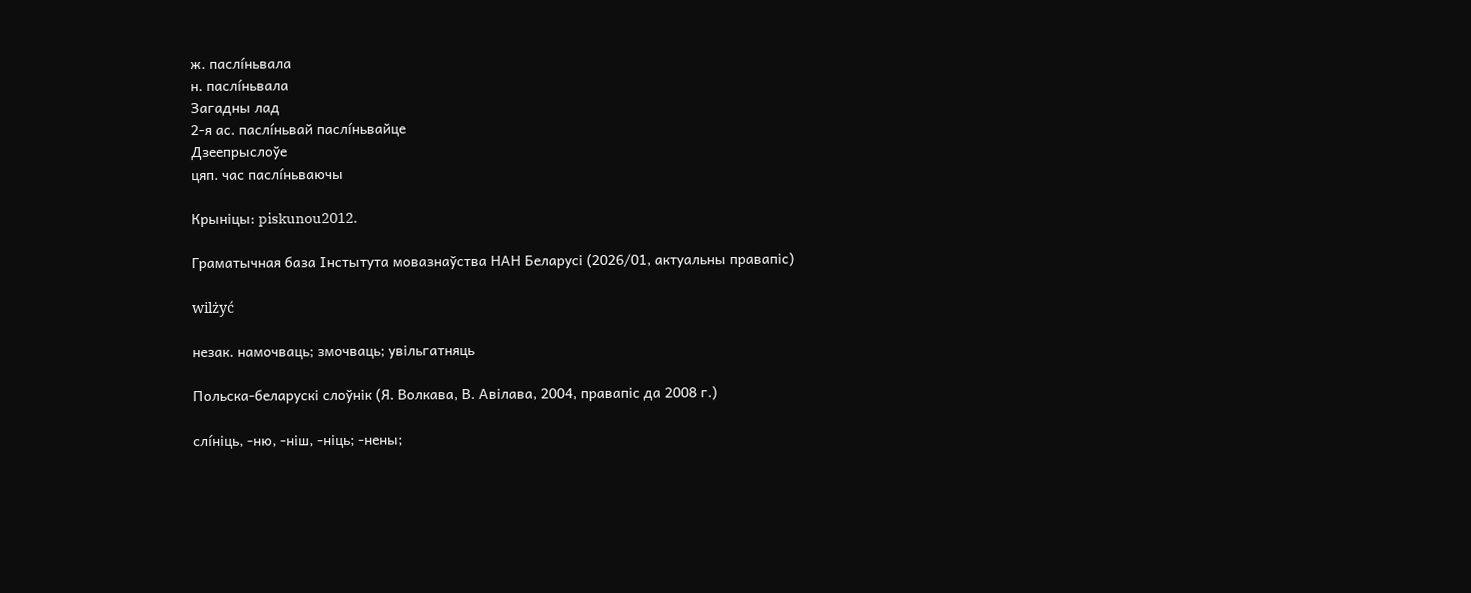ж. паслі́ньвала
н. паслі́ньвала
Загадны лад
2-я ас. паслі́ньвай паслі́ньвайце
Дзеепрыслоўе
цяп. час паслі́ньваючы

Крыніцы: piskunou2012.

Граматычная база Інстытута мовазнаўства НАН Беларусі (2026/01, актуальны правапіс)

wilżyć

незак. намочваць; змочваць; увільгатняць

Польска-беларускі слоўнік (Я. Волкава, В. Авілава, 2004, правапіс да 2008 г.)

слі́ніць, -ню, -ніш, -ніць; -нены;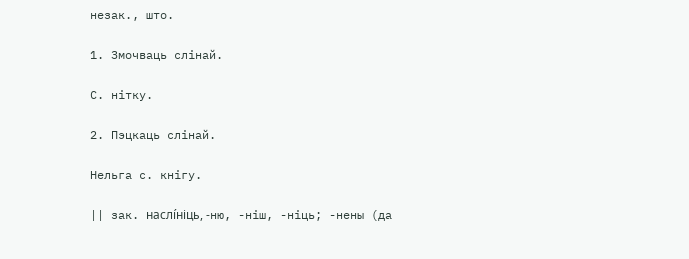незак., што.

1. Змочваць слінай.

С. нітку.

2. Пэцкаць слінай.

Нельга с. кнігу.

|| зак. наслі́ніць, -ню, -ніш, -ніць; -нены (да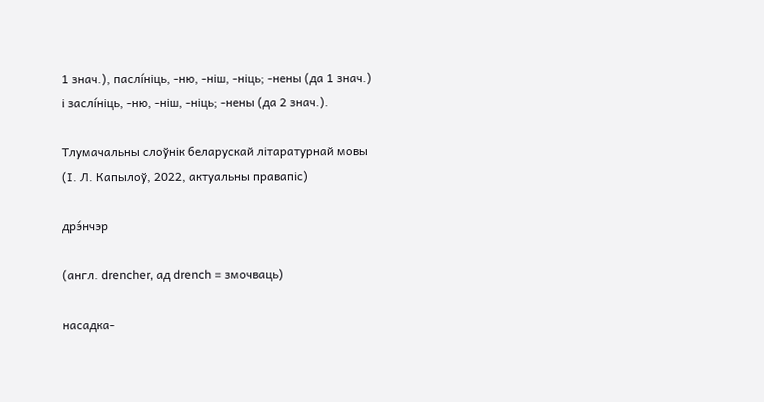1 знач.), паслі́ніць, -ню, -ніш, -ніць; -нены (да 1 знач.) і заслі́ніць, -ню, -ніш, -ніць; -нены (да 2 знач.).

Тлумачальны слоўнік беларускай літаратурнай мовы (І. Л. Капылоў, 2022, актуальны правапіс)

дрэ́нчэр

(англ. drencher, ад drench = змочваць)

насадка-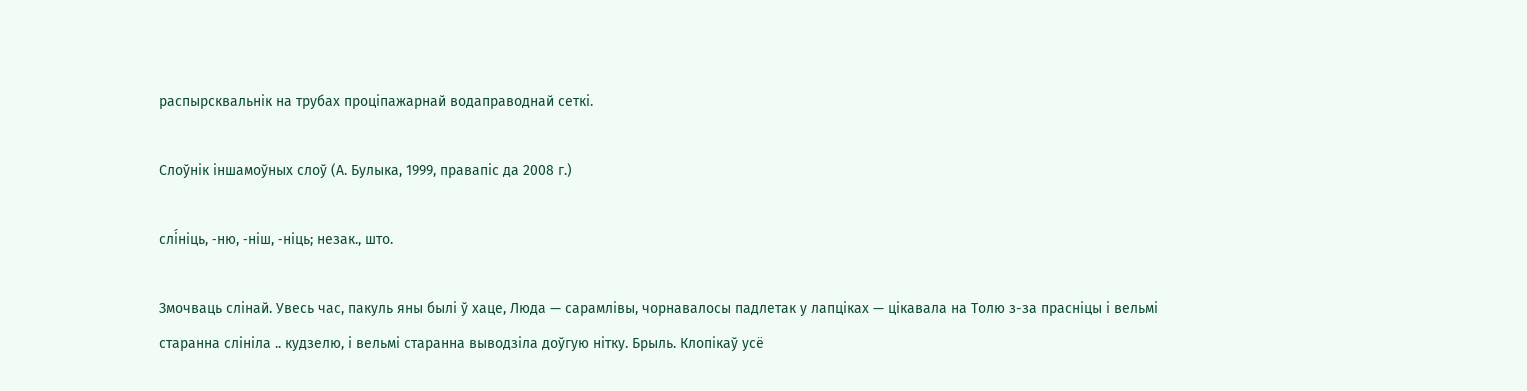распырсквальнік на трубах проціпажарнай водаправоднай сеткі.

Слоўнік іншамоўных слоў (А. Булыка, 1999, правапіс да 2008 г.)

слі́ніць, ‑ню, ‑ніш, ‑ніць; незак., што.

Змочваць слінай. Увесь час, пакуль яны былі ў хаце, Люда — сарамлівы, чорнавалосы падлетак у лапціках — цікавала на Толю з-за прасніцы і вельмі старанна слініла .. кудзелю, і вельмі старанна выводзіла доўгую нітку. Брыль. Клопікаў усё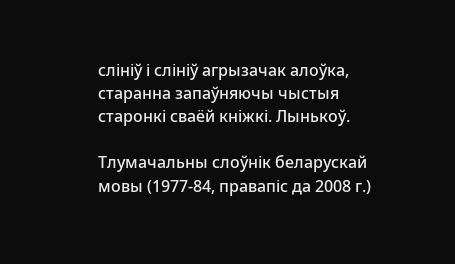слініў і слініў агрызачак алоўка, старанна запаўняючы чыстыя старонкі сваёй кніжкі. Лынькоў.

Тлумачальны слоўнік беларускай мовы (1977-84, правапіс да 2008 г.)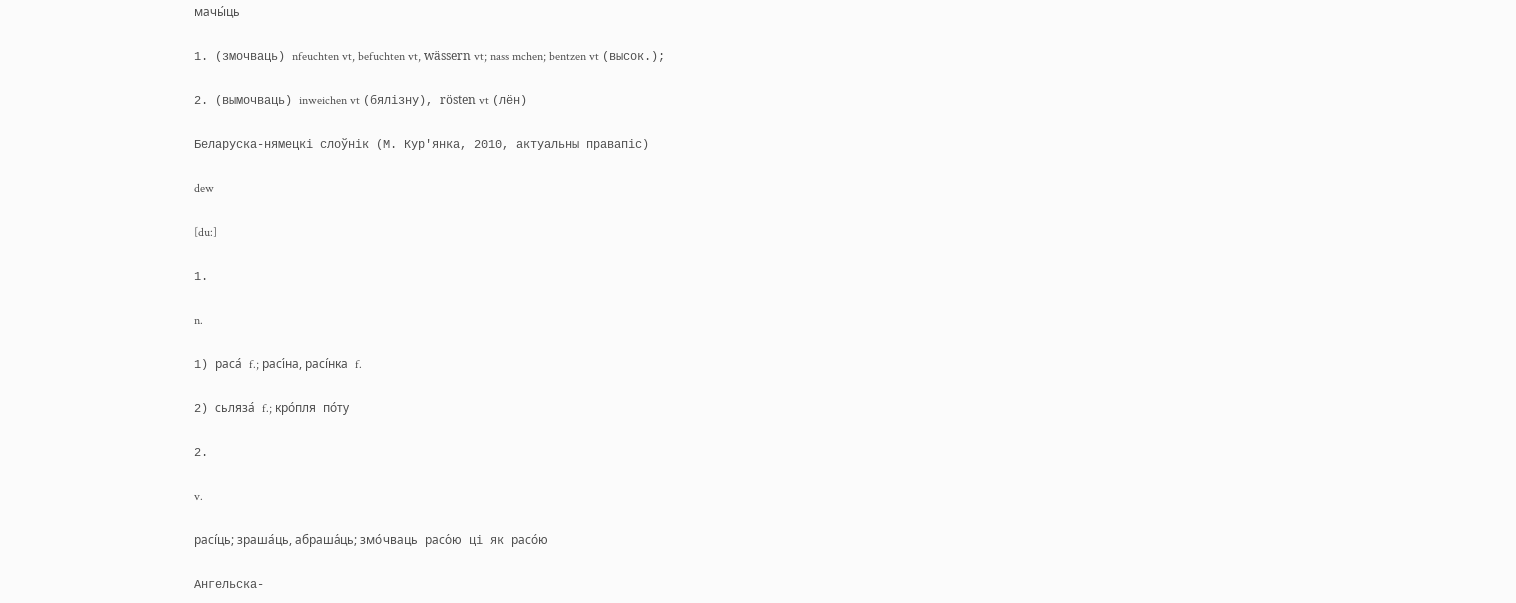мачы́ць

1. (змочваць) nfeuchten vt, befuchten vt, wässern vt; nass mchen; bentzen vt (высок.);

2. (вымочваць) inweichen vt (бялізну), rösten vt (лён)

Беларуска-нямецкі слоўнік (М. Кур'янка, 2010, актуальны правапіс)

dew

[du:]

1.

n.

1) раса́ f.; расі́на, расі́нка f.

2) сьляза́ f.; кро́пля по́ту

2.

v.

расі́ць; зраша́ць, абраша́ць; змо́чваць расо́ю ці як расо́ю

Ангельска-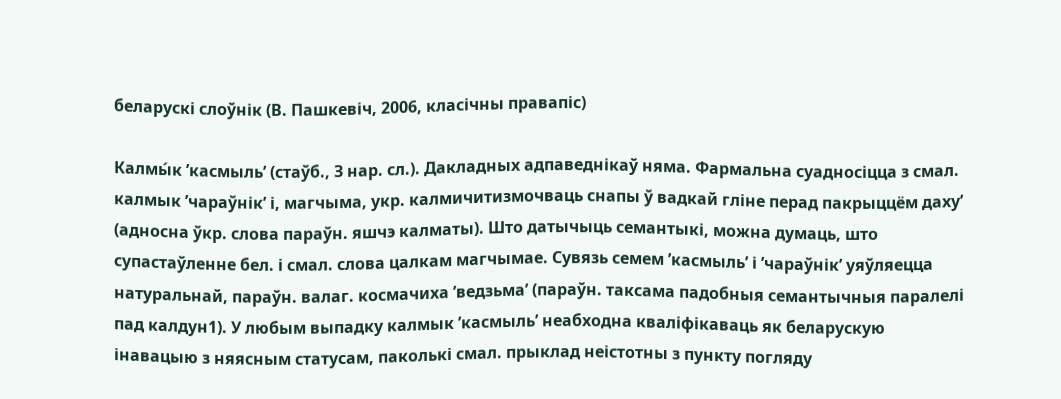беларускі слоўнік (В. Пашкевіч, 2006, класічны правапіс)

Калмы́к ’касмыль’ (стаўб., З нар. сл.). Дакладных адпаведнікаў няма. Фармальна суадносіцца з смал. калмык ’чараўнік’ і, магчыма, укр. калмичитизмочваць снапы ў вадкай гліне перад пакрыццём даху’ (адносна ўкр. слова параўн. яшчэ калматы). Што датычыць семантыкі, можна думаць, што супастаўленне бел. і смал. слова цалкам магчымае. Сувязь семем ’касмыль’ і ’чараўнік’ уяўляецца натуральнай, параўн. валаг. космачиха ’ведзьма’ (параўн. таксама падобныя семантычныя паралелі пад калдун1). У любым выпадку калмык ’касмыль’ неабходна кваліфікаваць як беларускую інавацыю з няясным статусам, паколькі смал. прыклад неістотны з пункту погляду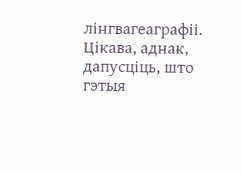лінгвагеаграфіі. Цікава, аднак, дапусціць, што гэтыя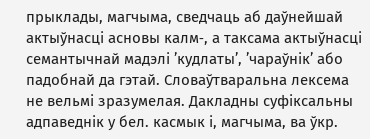прыклады, магчыма, сведчаць аб даўнейшай актыўнасці асновы калм‑, а таксама актыўнасці семантычнай мадэлі ’кудлаты’, ’чараўнік’ або падобнай да гэтай. Словаўтваральна лексема не вельмі зразумелая. Дакладны суфіксальны адпаведнік у бел. касмык і, магчыма, ва ўкр.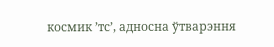космик ’тс’, адносна ўтварэння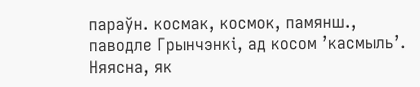параўн. космак, космок, памянш., паводле Грынчэнкі, ад косом ’касмыль’. Няясна, як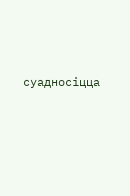суадносіцца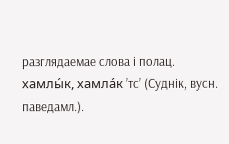разглядаемае слова і полац. хамлы́к, хамла́к ’тс’ (Суднік, вусн. паведамл.).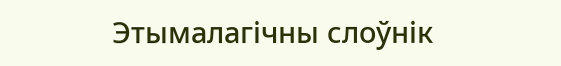Этымалагічны слоўнік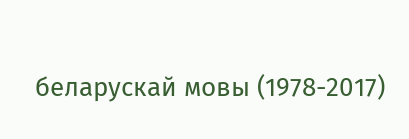беларускай мовы (1978-2017)